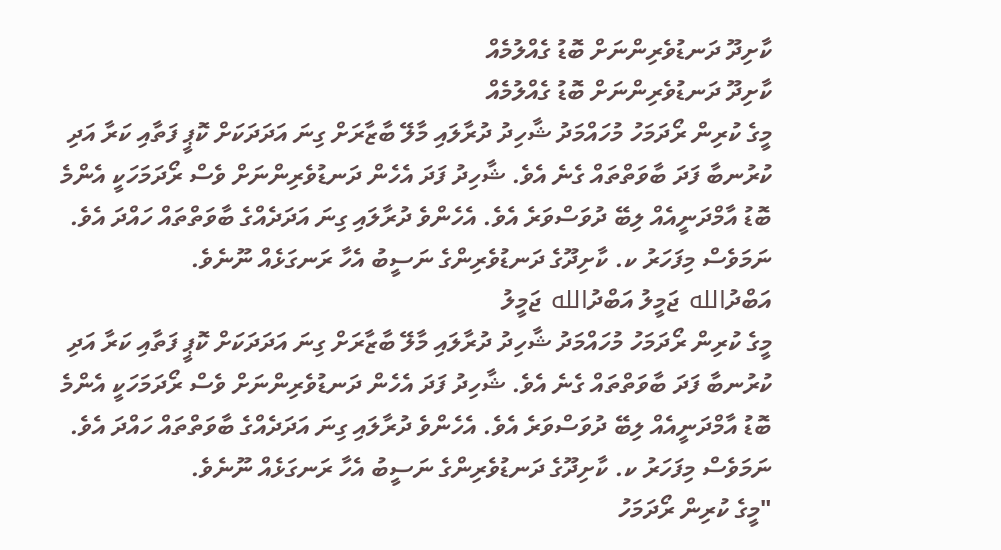ކާށިދޫ ދަނޑުވެރިންނަށް ބޮޑު ގެއްލުމެއް
ކާށިދޫ ދަނޑުވެރިންނަށް ބޮޑު ގެއްލުމެއް
މީގެ ކުރިން ރޯދަމަހު މުހައްމަދު ޝާހިދު ދުރާލައި މާލޭ ބާޒާރަށް ގިނަ އަދަދަކަށް ކޮޕީ ފަތާއި ކަރާ އަދި ކުރުނބާ ފަދަ ބާވަތްތައް ގެނެ އެވެ. ޝާހިދު ފަދަ އެހެން ދަނޑުވެރިންނަށް ވެސް ރޯދަމަހަކީ އެންމެ ބޮޑު އާމްދަނީއެއް ލިބޭ ދުވަސްވަރެ އެވެ. އެހެންވެ ދުރާލައި ގިނަ އަދަދެއްގެ ބާވަތްތައް ހައްދަ އެވެ. ނަމަވެސް މިފަހަރު ކ. ކާށިދޫގެ ދަނޑުވެރިންގެ ނަސީބު އެހާ ރަނގަޅެއް ނޫނެވެ.
އަބްދުالله ޖަމީލު އަބްދުالله ޖަމީލު
މީގެ ކުރިން ރޯދަމަހު މުހައްމަދު ޝާހިދު ދުރާލައި މާލޭ ބާޒާރަށް ގިނަ އަދަދަކަށް ކޮޕީ ފަތާއި ކަރާ އަދި ކުރުނބާ ފަދަ ބާވަތްތައް ގެނެ އެވެ. ޝާހިދު ފަދަ އެހެން ދަނޑުވެރިންނަށް ވެސް ރޯދަމަހަކީ އެންމެ ބޮޑު އާމްދަނީއެއް ލިބޭ ދުވަސްވަރެ އެވެ. އެހެންވެ ދުރާލައި ގިނަ އަދަދެއްގެ ބާވަތްތައް ހައްދަ އެވެ. ނަމަވެސް މިފަހަރު ކ. ކާށިދޫގެ ދަނޑުވެރިންގެ ނަސީބު އެހާ ރަނގަޅެއް ނޫނެވެ.
"މީގެ ކުރިން ރޯދަމަހު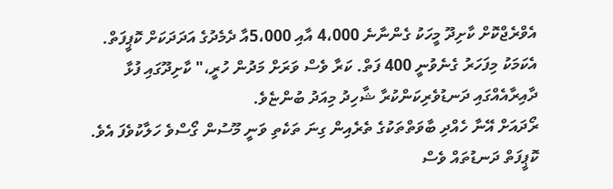އެވްރެޖްކޮށް ކާށިދޫ މީހަކު ގެންނާނެ 4،000 އާއި 5،000އާ ދެމެދުގެ އަދަދަކަށް ކޮޕީފަތް. އެކަމަކު މިފަހަރު ގެނެވުނީ 400 ފަތް. ކަރާ ވެސް ވަރަށް މަދުން ހުރީ،" ކާށިދޫގައި ފުޅާ ދާއިރާއެއްގައި ދަނޑުވެރިކަންކުރާ ޝާހިދު މިއަދު ބުންޏެވެ.
ރޯދައަށް އޭނާ ހެއްދި ބާވަތްތަކުގެ ތެރެއިން ގިނަ ތަކެތި ވަނީ މޫސުން ގޯސްވެ ހަލާކުވެފަ އެވެ. ކޮޕީފަތް ދަނޑުތައް ވެސް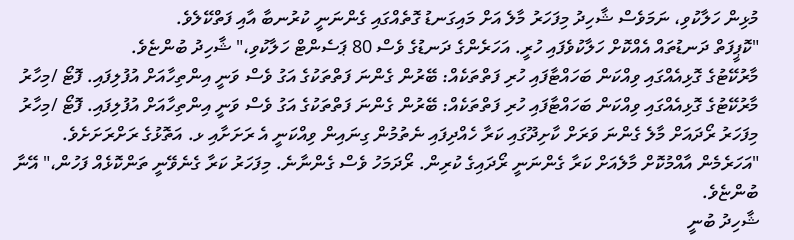މުޅިން ހަލާކުވި، ނަމަވެސް ޝާހިދު މިފަހަރު މާލެ އަށް މައިގަނޑު ގޮތެއްގައި ގެންނަނީ ކުރުނބާ އާއި ފަތްކޭލެވެ.
"ކޮޕީފަތް ދަނޑުތައް އެއްކޮށް ހަލާކުވެފައި ހުރީ. އަހަރެންގެ ދަނޑުގެ ވެސް 80 ޕަސެންޓް ހަލާކުވި،" ޝާހިދު ބުންޏެވެ.
މާރުކޭޓުގެ ގޮޅިއެއްގައި ވިއްކަން ބަހައްޓާފައި ހުރި ފަތްތަކެއް: ބޭރުން ގެންނަ ފަތްތަކުގެ އަގު ވެސް ވަނީ އިންތިހާއަށް އުފުލިފައި. ފޮޓޯ /މިހާރު
މާރުކޭޓުގެ ގޮޅިއެއްގައި ވިއްކަން ބަހައްޓާފައި ހުރި ފަތްތަކެއް: ބޭރުން ގެންނަ ފަތްތަކުގެ އަގު ވެސް ވަނީ އިންތިހާއަށް އުފުލިފައި. ފޮޓޯ /މިހާރު
މިފަހަރު ރޯދައަށް މާލެ ގެންނަ ވަރަށް ކާށިދޫގައި ކަރާ ހެއްދިފައި ނެތުމުން ގިނައިން ވިއްކަނީ އެ ރަށަށާއި ޅ. އަތޮޅުގެ ރަށްރަށަށެވެ.
"އަހަރެމެން އާއްމުކޮށް މާލެއަށް ކަރާ ގެންނަނީ ރޯދައިގެ ކުރިން. ރޯދަމަހު ވެސް ގެންނާނެ. މިފަހަރު ކަރާ ގެނެވޭނީ ތަންކޮޅެއް ފަހުން،" އޭނާ ބުންޏެވެ.
ޝާހިދު ބުނީ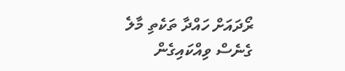ރޯދައަށް ހައްދާ ތަކެތި މާލެ ގެނެސް ވިއްކައިގެން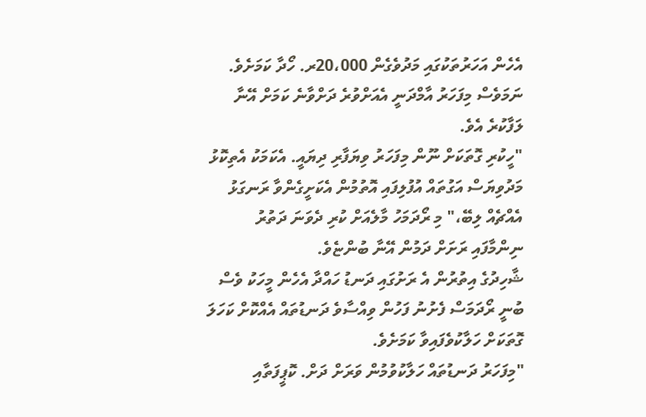އެހެން އަހަރުތަކުގައި މަދުވެގެން 20،000ރ. ހޯދާ ކަމަށެވެ. ނަމަވެސް މިފަހަރު އާމްދަނީ އެއަށްވުރެ ދަށްވާނެ ކަމަށް އޭނާ ލަފާކުރެ އެވެ.
"ހީކުރި ގޮތަކަށް ނޫން މިފަހަރު ވިޔަފާރި ދިޔައީ. އެކަމަކު އެތިކޮޅު މަދުވިޔަސް އަގުތައް އުފުލިފައި އޮތުމުން އެކަށީގެންވާ ރަނގަޅު އެއްޗެއް ލިބޭ،" މި ރޯދަމަހު މާލެއަށް ކުރި ދެވަނަ ދަތުރު ނިންމާފައި ރަށަށް ދަމުން އޭނާ ބުންޏެވެ.
ޝާހިދުގެ އިތުރުން އެ ރަށުގައި ދަނޑު ހައްދާ އެހެން މީހަކު ވެސް ބުނީ ރޯދަމަސް ފެށުނު ފަހުން ވިއްސާވެ ދަނޑުތައް އެއްކޮށް ކަހަލަ ގޮތަކަށް ހަލާކުވެފައިވާ ކަމަށެވެ.
"މިފަހަރު ދަނޑުތައް ހަލާކުވުމުން ވަރަށް ދަށް. ކޮޕީފަތާއި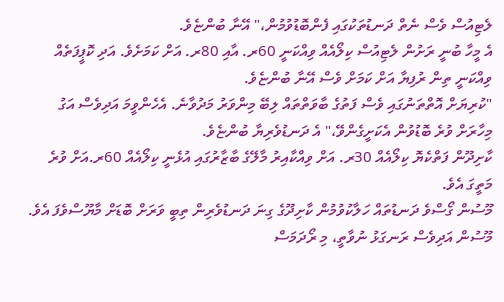ލެޓިއުސް ވެސް ނެތް ދަނޑުތަކުގައި ފެންބޮޑުވުމުން،" އޭނާ ބުންޏެވެ.
އެ މީހާ ބުނީ ރަށުން ލެޓިއުސް ކިލޯއެއް ވިއްކަނީ 60ރ. އާއި 80ރ. އަށް ކަމަށެވެ. އަދި ކޮޕީފަތެއް ވިއްކަނީ ތިން ރުފިޔާ އަށް ކަމަށް ވެސް އޭނާ ބުންޏެވެ.
"ކުރިޔަށް އޮތްތަނުގައި ވެސް ފަތުގެ ބާވަތްތައް ލިބޭ މިންވަރު މަދުވާނެ. އެހެންވީމަ އަދިވެސް އަގު މިހާރަށް ވުރެ ބޮޑުވުން އެކަށީގެންވޭ،" އެ ދަނޑުވެރިޔާ ބުންޏެވެ.
ކާށިދޫން ފަތްކެޔޮ ކިލޯއެއް 30ރ. އަށް ވިއްކާއިރު މާލޭގެ ބާޒާރުގައި އުޅެނީ ކިލޯއެއް 60ރ.އަށް ވުރެ މަތީގަ އެވެ.
މޫސުން ގޯސްވެ ދަނޑުތައް ހަލާކުވުމުން ކާށިދޫގެ ގިނަ ދަނޑުވެރިން ތިބީ ވަރަށް ބޮޑަށް މާޔޫސްވެފަ އެވެ. މޫސުން އަދިވެސް ރަނގަޅު ނުވާތީ، މި ރޯދަމަސް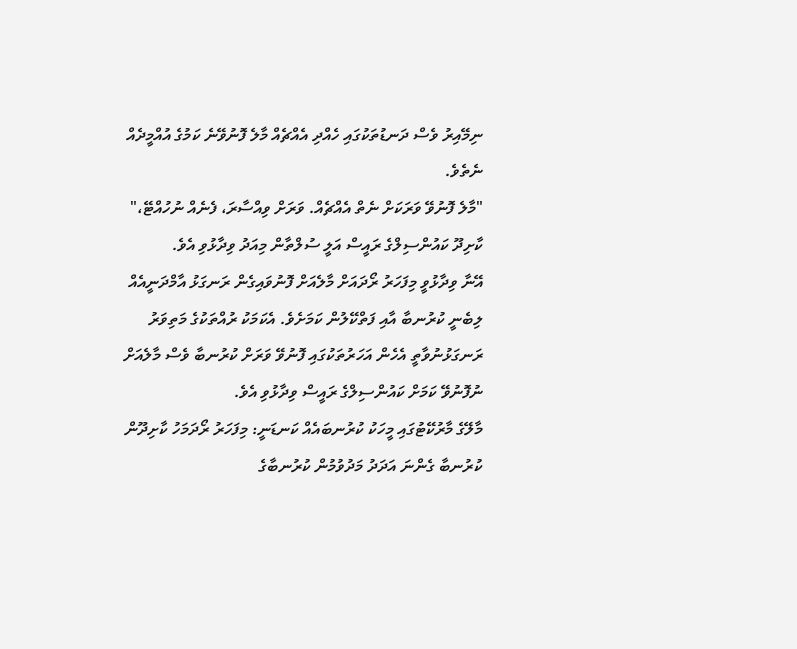ނިމޭއިރު ވެސް ދަނޑުތަކުގައި ހެއްދި އެއްޗެއް މާލެ ފޮނުވޭނެ ކަމުގެ އުއްމީދެއް ނެތެވެ.
"މާލެ ފޮނުވޭ ވަރަކަށް ނެތް އެއްޗެއް. ވަރަށް ވިއްސާރަ، ފެނެއް ނުހުއްޓޭ،" ކާށިދޫ ކައުންސިލްގެ ރައީސް އަލީ ސުލްތާން މިއަދު ވިދާޅުވި އެވެ.
އޭނާ ވިދާޅުވީ މިފަހަރު ރޯދައަށް މާލެއަށް ފޮނުވައިގެން ރަނގަޅު އާމްދަނީއެއް ލިބެނީ ކުރުނބާ އާއި ފަތްކޭލުން ކަމަށެވެ. އެކަމަކު ރުއްތަކުގެ މަތިވަރު ރަނގަޅުނުވާތީ އެހެން އަހަރުތަކުގައި ފޮނުވޭ ވަރަށް ކުރުނބާ ވެސް މާލެއަށް ނުފޮނުވޭ ކަމަށް ކައުންސިލްގެ ރައީސް ވިދާޅުވި އެވެ.
މާލޭގެ މާރުކޭޓުގައި މީހަކު ކުރުނބައެއް ކަނޑަނީ: މިފަހަރު ރޯދަމަހު ކާށިދޫން ކުރުނބާ ގެންނަ އަދަދު މަދުވުމުން ކުރުނބާގެ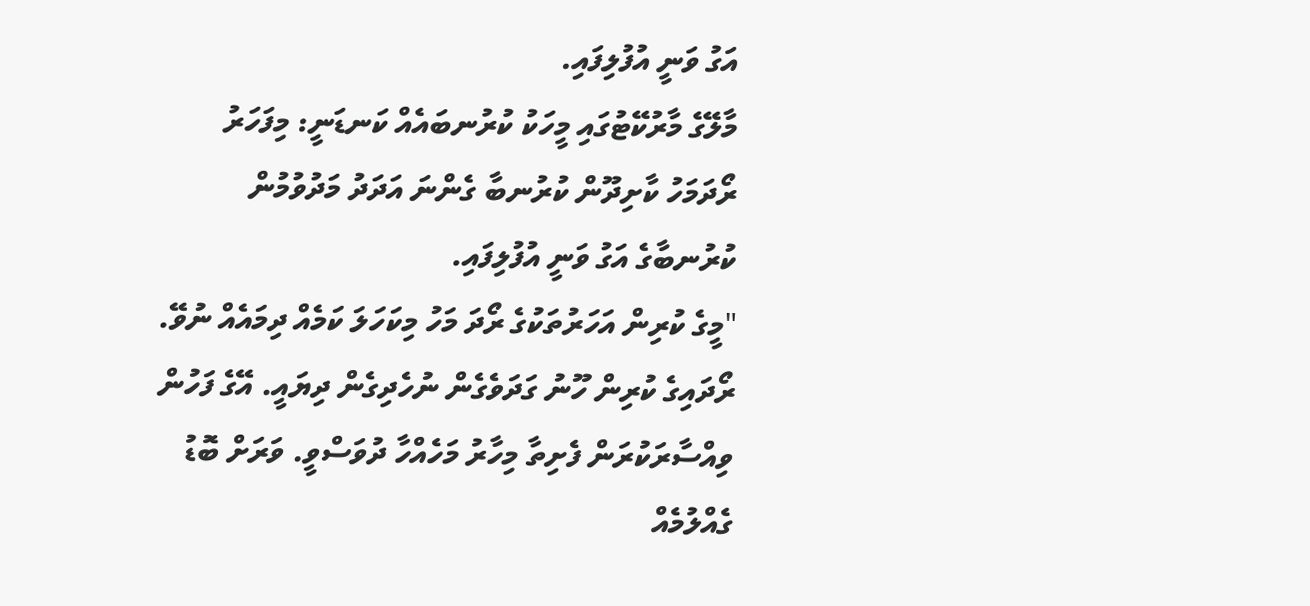އަގު ވަނީ އުފުލިފައި.
މާލޭގެ މާރުކޭޓުގައި މީހަކު ކުރުނބައެއް ކަނޑަނީ: މިފަހަރު ރޯދަމަހު ކާށިދޫން ކުރުނބާ ގެންނަ އަދަދު މަދުވުމުން ކުރުނބާގެ އަގު ވަނީ އުފުލިފައި.
"މީގެ ކުރިން އަހަރުތަކުގެ ރޯދަ މަހު މިކަހަލަ ކަމެއް ދިމައެއް ނުވޭ. ރޯދައިގެ ކުރިން ހޫނު ގަދަވެގެން ނުހެދިގެން ދިޔައީ. އޭގެ ފަހުން ވިއްސާރަކުރަން ފެށިތާ މިހާރު މަހެއްހާ ދުވަސްވީ. ވަރަށް ބޮޑު ގެއްލުމެއް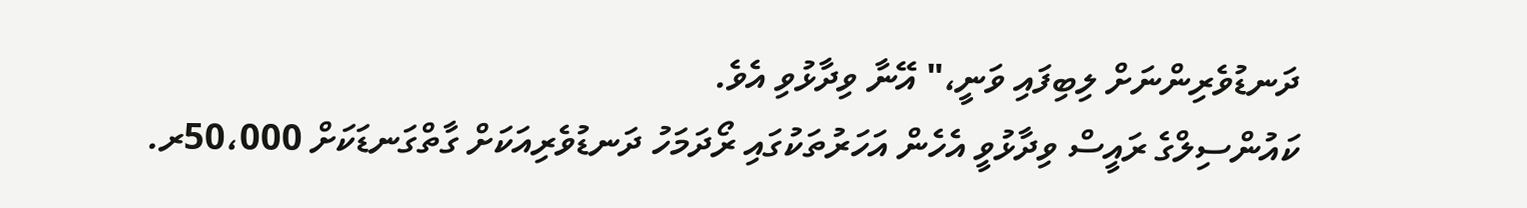ދަނޑުވެރިންނަށް ލިބިފައި ވަނީ،" އޭނާ ވިދާޅުވި އެވެ.
ކައުންސިލްގެ ރައީސް ވިދާޅުވީ އެހެން އަހަރުތަކުގައި ރޯދަމަހު ދަނޑުވެރިއަކަށް ގާތްގަނޑަކަށް 50،000ރ.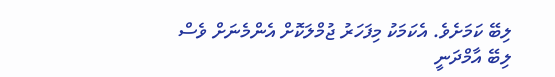ލިބޭ ކަމަށެވެ. އެކަމަކު މިފަހަރު ޖުމްލަކޮށް އެންމެނަށް ވެސް ލިބޭ އާމްދަނީ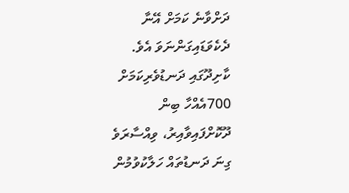ދަށްވާނެ ކަމަށް އޭނާ ދެކެވަޑައިގަންނަވަ އެވެ.
ކާށިދޫގައި ދަނޑުވެރިކަމަށް 700އެއްހާ ބިން ދޫކޮށްފައިވާއިރު، ވިއްސާރަވެ ގިނަ ދަނޑުތައް ހަލާކުވުމުން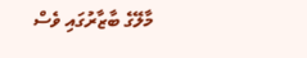މާލޭގެ ބާޒާރުގައި ވެސް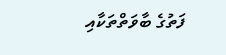ފަތުގެ ބާވަތްތަކާއި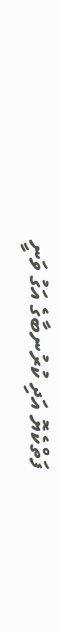ފަތްކެޔޮ އަދި ކުރުނބާގެ އަގު ވަނީ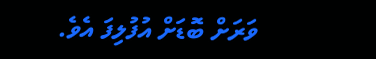ވަރަށް ބޮޑަށް އުފުލިފަ އެވެ.